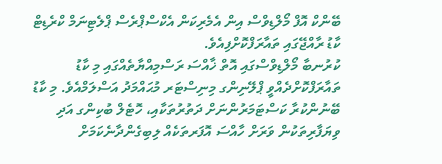ބޭންކް އޮފް މޯލްޑިވްސް އިން އެމެރިކަން އެކްސްޕްރެސް ޕްލެޓިނަމް ކްރެޑިޓް ކާޑު ރާއްޖޭގައި ތައާރަފްކޮށްފިއެވެ.
ކުރުނބާ މޯލްޑިވްސްގައި އޮތް ޚާއްސަ ރަސްމިއްޔާތެއްގައި މި ކާޑު ތައާރަފްކޮށްދެއްވީ ޕްލޭނިންގ މިނިސްޓަރ މުޙައްމަދު އަސްލަމްއެވެ. މި ކާޑު ބޭނުންކުރާ ކަސްޓަމަރުންނަށް ދަތުރުތަކާއި، ހޮޓެލް ބުކިންގ އަދި ވިޔަފާރިތަކުން ވަރަށް ހާއްސަ އޮފަރތަކެއް ލިބިގެންދާނެކަމަށް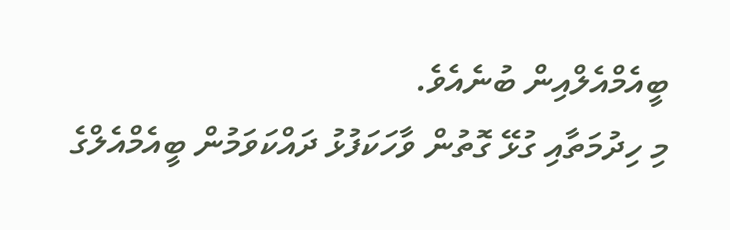ބީއެމްއެލްއިން ބުނެއެވެ.
މި ހިދުމަތާއި ގުޅޭ ގޮތުން ވާހަކަފުޅު ދައްކަވަމުން ބީއެމްއެލްގެ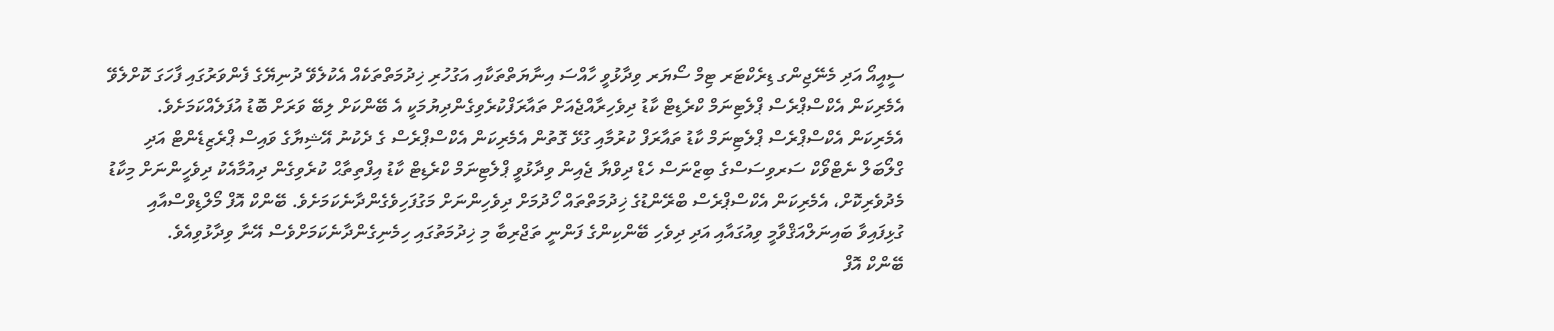ސީއީއޯ އަދި މެނޭޖިންގ ޑިރެކްޓަރ ޓިމް ސޯޔަރ ވިދާޅުވީ ހާއްސަ އިނާޔަތްތަކާއި އަގުހުރި ޚިދުމަތްތަކެއް އެކުލެވޭ ދުނިޔޭގެ ފެންވަރުގައި ފާހަގަ ކޮށްލެވޭ އެމެރިކަން އެކްސްޕްރެސް ޕްލެޓިނަމް ކްރެޑިޓް ކާޑު ދިވެހިރާއްޖެއަށް ތައާރަފްކުރެވިގެންދިޔުމަކީ އެ ބޭންކަށް ލިބޭ ވަރަށް ބޮޑު އުފަލެއްކަމަށެވެ.
އެމެރިކަން އެކްސްޕްރެސް ޕްލެޓިނަމް ކާޑު ތައާރަފް ކުރުމާއި ގުޅޭ ގޮތުން އެމެރިކަން އެކްސްޕްރެސް ގެ ދެކުނު އޭޝިޔާގެ ވައިސް ޕްރެޒިޑެންޓް އަދި ގްލޯބަލް ނެޓްވޯކް ސަރވިސަސްގެ ބިޒްނަސް ހެޑް ދިވްޔާ ޖެއިން ވިދާޅުވީ ޕްލެޓިނަމް ކްރެޑިޓް ކާޑު އިފްތިތާޙް ކުރެވިގެން ދިއުމާއެކު ދިވެހީންނަށް މިކާޑު މެދުވެރިކޮށް، އެމެރިކަން އެކްސްޕްރެސް ބްރޭންޑުގެ ޚިދުމަތްތައް ހޯދުމަށް ދިވެހިންނަށް މަގުފަހިވެގެންދާނެކަމަށެވެ. ބޭންކް އޮފް މޯލްޑިވްސްއާއި ގުޅިފައިވާ ބައިނަލްއަޤްވާމީ ވިއުގައާއި އަދި ދިވެހި ބޭންކިންގެ ފަންނީ ތަޖްރިބާ މި ޚިދުމަތުގައި ހިމެނިގެންދާނެކަމަށްވެސް އޭނާ ވިދާޅުވިއެވެ.
ބޭންކް އޮފް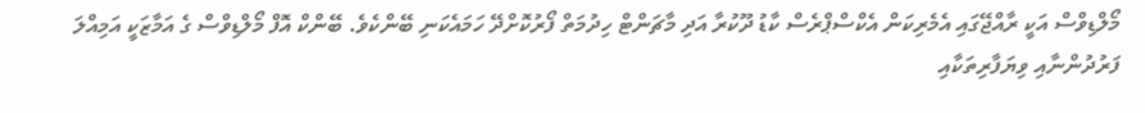މޯލްޑިވްސް އަކީ ރާއްޖޭގައި އެމެރިކަން އެކްސްޕްރެސް ކާޑު ދޫކުރާ އަދި މާޗަންޓް ހިދުމަތް ފޯރުކޮށްދޭ ހަމައެކަނި ބޭންކެވެ. ބޭންކް އޮފް މޯލްޑިވްސް ގެ އަމާޒަކީ އަމިއްލަ ފަރުދުންނާއި ވިޔަފާރިތަކާއި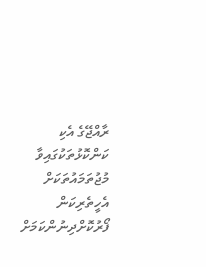ރާއްޖޭގެ އެކި ކަންކޮޅުތަކުގައިވާ މުޖުތަމައުތަކަށް އެހީތެރިކަން ފޯރުކޮށްދިނުންކަމަށް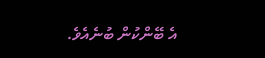އެ ބޭންކުން ބުނެއެވެ.